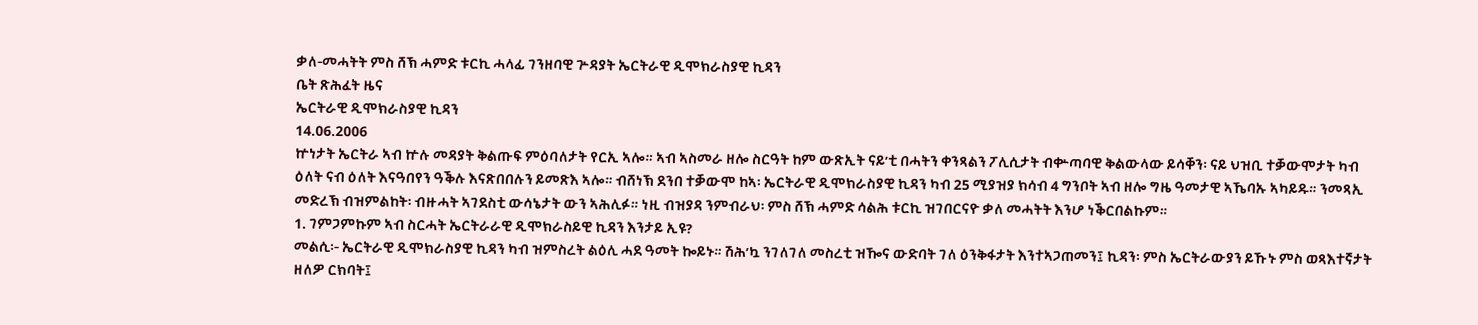ቃለ-መሓትት ምስ ሸኽ ሓምድ ቱርኪ ሓላፊ ገንዘባዊ ጕዳያት ኤርትራዊ ዲሞክራስያዊ ኪዳን
ቤት ጽሕፈት ዜና
ኤርትራዊ ዲሞክራስያዊ ኪዳን
14.06.2006
ኵነታት ኤርትራ ኣብ ኵሉ መዳያት ቅልጡፍ ምዕባለታት የርኢ ኣሎ። ኣብ ኣስመራ ዘሎ ስርዓት ከም ውጽኢት ናይ’ቲ በሓትን ቀንጻልን ፖሊሲታት ብቍጣባዊ ቅልውላው ይሳቐን፡ ናይ ህዝቢ ተቓውሞታት ካብ ዕለት ናብ ዕለት እናዓበየን ዓቕሉ እናጽበበሉን ይመጽእ ኣሎ። ብሸነኽ ደንበ ተቓውሞ ከኣ፡ ኤርትራዊ ዲሞክራስያዊ ኪዳን ካብ 25 ሚያዝያ ክሳብ 4 ግንቦት ኣብ ዘሎ ግዜ ዓመታዊ ኣኼባኡ ኣካይዱ። ንመጻኢ መድረኽ ብዝምልከት፡ ብዙሓት ኣገደስቲ ውሳኔታት ውን ኣሕሊፉ። ነዚ ብዝያዳ ንምብራህ፡ ምስ ሸኽ ሓምድ ሳልሕ ቱርኪ ዝገበርናዮ ቃለ መሓትት እንሆ ነቕርበልኩም።
1. ገምጋምኩም ኣብ ስርሓት ኤርትራራዊ ዲሞክራስይዊ ኪዳን እንታይ ኢዩ?
መልሲ፡- ኤርትራዊ ዲሞክራስያዊ ኪዳን ካብ ዝምስረት ልዕሊ ሓደ ዓመት ኰይኑ። ሽሕ’ኳ ንገለገለ መስረቲ ዝዀና ውድባት ገለ ዕንቅፋታት እንተኣጋጠመን፤ ኪዳን፡ ምስ ኤርትራውያን ይኹኑ ምስ ወጻእተኛታት ዘለዎ ርክባት፤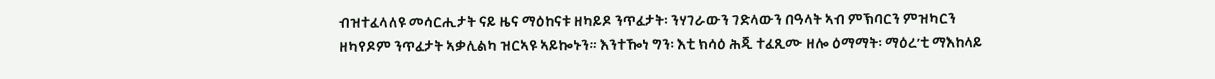ብዝተፈላለዩ መሳርሒታት ናይ ዜና ማዕከናቱ ዘካይዶ ንጥፈታት፡ ንሃገራውን ገድላውን በዓላት ኣብ ምኽባርን ምዝካርን ዘካየዶም ንጥፈታት ኣቃሊልካ ዝርኣዩ ኣይኰኑን። እንተዀነ ግን፡ እቲ ክሳዕ ሕጂ ተፈጺሙ ዘሎ ዕማማት፡ ማዕረ’ቲ ማእከላይ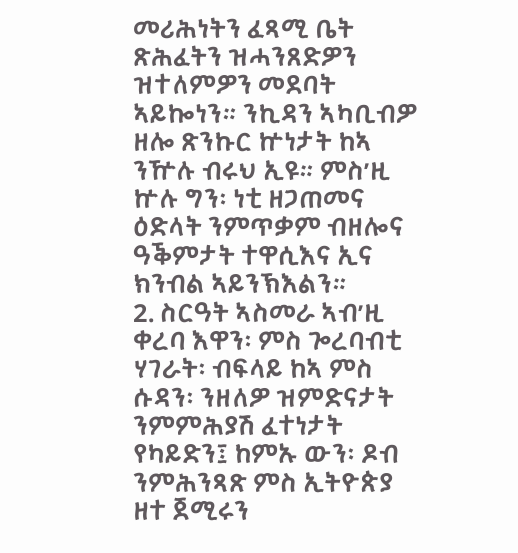መሪሕነትን ፈጻሚ ቤት ጽሕፈትን ዝሓንጸድዎን ዝተለምዎን መደባት ኣይኰነን። ንኪዳን ኣካቢብዎ ዘሎ ጽንኩር ኵነታት ከኣ ንዅሉ ብሩህ ኢዩ። ምስ’ዚ ኵሉ ግን፡ ነቲ ዘጋጠመና ዕድላት ንምጥቃም ብዘሎና ዓቕምታት ተዋሲእና ኢና ክንብል ኣይንኽእልን።
2. ስርዓት ኣስመራ ኣብ’ዚ ቀረባ እዋን፡ ምስ ጐረባብቲ ሃገራት፡ ብፍላይ ከኣ ምስ ሱዳን፡ ንዘለዎ ዝምድናታት ንምምሕያሽ ፈተነታት የካይድን፤ ከምኡ ውን፡ ዶብ ንምሕንጻጽ ምስ ኢትዮጵያ ዘተ ጀሚሩን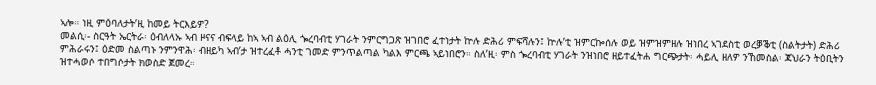ኣሎ። ነዚ ምዕባለታት’ዚ ከመይ ትርእይዎ?
መልሲ፡- ስርዓት ኤርትራ፡ ዕብለላኡ ኣብ ዞናና ብፍላይ ከኣ ኣብ ልዕሊ ጐረባብቲ ሃገራት ንምርግጋጽ ዝገበሮ ፈተነታት ኵሉ ድሕሪ ምፍሻሉን፤ ኵሉ’ቲ ዝምርኰሰሉ ወይ ዝምዝምዘሉ ዝነበረ ኣገደስቲ ወረቓቕቲ (ስልትታት) ድሕሪ ምሕራሩን፤ ዕድመ ስልጣኑ ንምንዋሕ፡ ብዘይካ ኣብ’ታ ዝተረፈቶ ሓንቲ ገመድ ምንጥልጣል ካልእ ምርጫ ኣይነበሮን። ስለ’ዚ፡ ምስ ጐረባብቲ ሃገራት ንዝነበሮ ዘይተፈትሐ ግርጭታት፡ ሓይሊ ዘለዎ ንኸመስል፡ ጃህራን ትዕቢትን ዝተሓወሶ ተበግሶታት ክወስድ ጀመረ።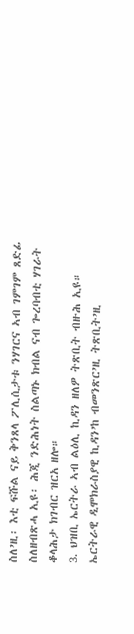ስለ’ዚ፡ እቲ ፍሹል ናይ ቅንጸላ ፖሊሲታቱ ንሃገርና ኣብ ገምገም ጸድፊ ስለዘብጽሓ ኢዩ፡ ሕጂ ንድሕነት ስልጣኑ ክብል ናብ ጐረባብቲ ሃገራት ቆላሕታ ክገብር ዝርአ ዘሎ።
3. ህዝቢ ኤርትራ ኣብ ልዕሊ ኪዳን ዘለዎ ትጽቢት ብዙሕ ኢዩ። ኤርትራዊ ዲሞክራስያዊ ኪዳን’ከ ብመንጽር’ዚ ትጽቢት’ዚ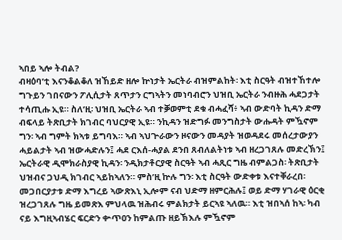ኣበይ ኣሎ ትብል?
ብዛዕባ’ቲ እናንቆልቆለ ዝኸይድ ዘሎ ኵነታት ኤርትራ ብዝምልከት፡ እቲ ስርዓት ብዝተኸተሎ ግጉይን ገበናውን ፖሊሲታት ጸጥታን ርግኣትን መነባብሮን ህዝቢ ኤርትራ ንብዙሕ ሓደጋታት ተሳጢሑ ኢዩ። ስለ’ዚ፡ ህዝቢ ኤርትራ ኣብ ተቓወምቲ ደቁ ብሓፈሻ፥ ኣብ ውድባት ኪዳን ድማ ብፍላይ ትጽቢታት ክገብር ባህርያዊ ኢዩ። ንኪዳን ዝድግፉ መንግስታት ውሑዳት ምዃኖም ግን፡ ኣብ ግምት ክኣቱ ይግባእ። ኣብ ኣህጕራውን ዞናውን መዳያት ዝወዳደሩ መሰረታውያን ሓይልታት ኣብ ዝውሓድሉን፤ ሓደ ርእሰ-ሓያል ደንበ ጸብለልትነቱ ኣብ ዘረጋገጸሉ መድረኽን፤ ኤርትራዊ ዲሞክራስያዊ ኪዳን፡ ንዲክታቶርያዊ ስርዓት ኣብ ሓጺር ግዜ ብምልጋስ፡ ትጽቢታት ህዝብና ጋህዲ ክገብር ኣይከኣለን። ምስ’ዚ ኵሉ ግን፡ እቲ ስርዓት ውድቀቱ እናተቐራረበ፡ መጋበርያታቱ ድማ እግረይ ኣውጽእኒ ኢሎም ናብ ህድማ ዘምርሕሉ፤ ወይ ድማ ሃገራዊ ዕርቂ ዝረጋገጸሉ ግዜ ይመጽእ ምህላዉ ዝሕብሩ ምልክታት ይርኣዩ ኣለዉ። እቲ ዝበኣሰ ከኣ፡ ካብ ናይ እግዚኣብሄር ፍርድን ቍጥዐን ከምልጡ ዘይኽእሉ ምዃኖም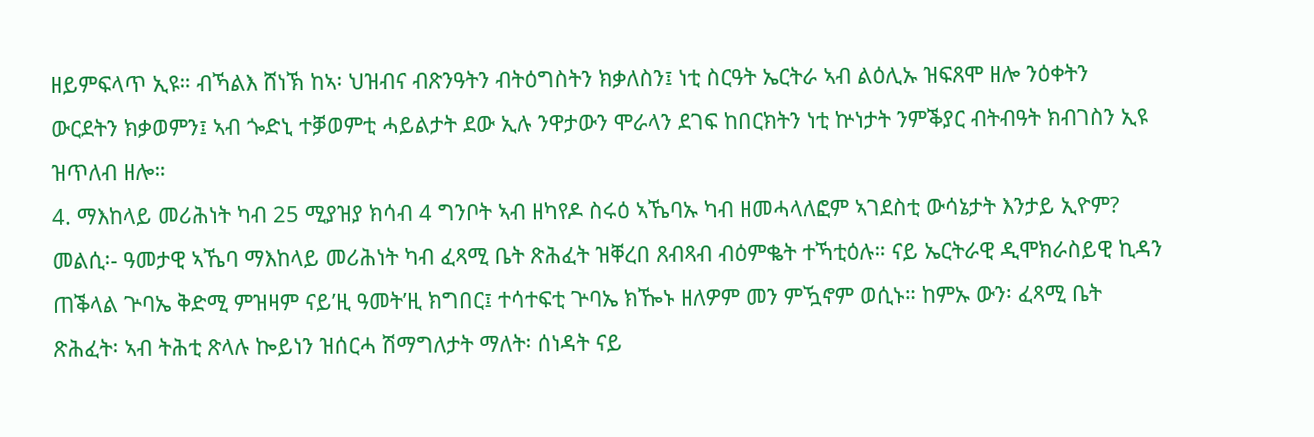ዘይምፍላጥ ኢዩ። ብኻልእ ሸነኽ ከኣ፡ ህዝብና ብጽንዓትን ብትዕግስትን ክቃለስን፤ ነቲ ስርዓት ኤርትራ ኣብ ልዕሊኡ ዝፍጸሞ ዘሎ ንዕቀትን ውርደትን ክቃወምን፤ ኣብ ጐድኒ ተቓወምቲ ሓይልታት ደው ኢሉ ንዋታውን ሞራላን ደገፍ ከበርክትን ነቲ ኵነታት ንምቕያር ብትብዓት ክብገስን ኢዩ ዝጥለብ ዘሎ።
4. ማእከላይ መሪሕነት ካብ 25 ሚያዝያ ክሳብ 4 ግንቦት ኣብ ዘካየዶ ስሩዕ ኣኼባኡ ካብ ዘመሓላለፎም ኣገደስቲ ውሳኔታት እንታይ ኢዮም?
መልሲ፡- ዓመታዊ ኣኼባ ማእከላይ መሪሕነት ካብ ፈጻሚ ቤት ጽሕፈት ዝቐረበ ጸብጻብ ብዕምቈት ተኻቲዕሉ። ናይ ኤርትራዊ ዲሞክራስይዊ ኪዳን ጠቕላል ጕባኤ ቅድሚ ምዝዛም ናይ’ዚ ዓመት’ዚ ክግበር፤ ተሳተፍቲ ጕባኤ ክዀኑ ዘለዎም መን ምዃኖም ወሲኑ። ከምኡ ውን፡ ፈጻሚ ቤት ጽሕፈት፡ ኣብ ትሕቲ ጽላሉ ኰይነን ዝሰርሓ ሽማግለታት ማለት፡ ሰነዳት ናይ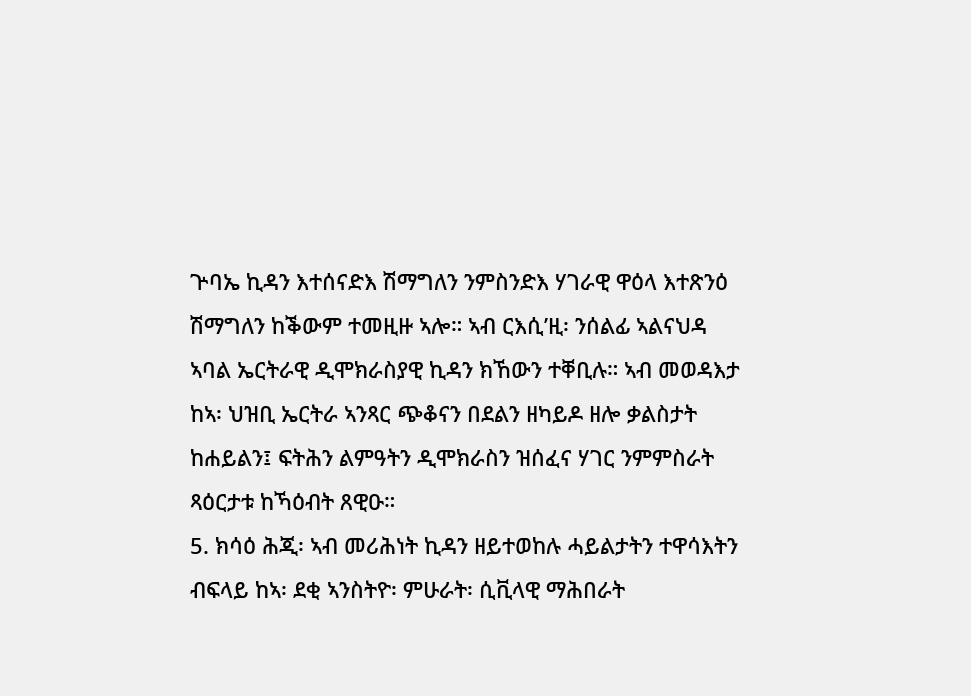ጕባኤ ኪዳን እተሰናድእ ሽማግለን ንምስንድእ ሃገራዊ ዋዕላ እተጽንዕ ሽማግለን ከቕውም ተመዚዙ ኣሎ። ኣብ ርእሲ’ዚ፡ ንሰልፊ ኣልናህዳ ኣባል ኤርትራዊ ዲሞክራስያዊ ኪዳን ክኸውን ተቐቢሉ። ኣብ መወዳእታ ከኣ፡ ህዝቢ ኤርትራ ኣንጻር ጭቆናን በደልን ዘካይዶ ዘሎ ቃልስታት ከሐይልን፤ ፍትሕን ልምዓትን ዲሞክራስን ዝሰፈና ሃገር ንምምስራት ጻዕርታቱ ከኻዕብት ጸዊዑ።
5. ክሳዕ ሕጂ፡ ኣብ መሪሕነት ኪዳን ዘይተወከሉ ሓይልታትን ተዋሳእትን ብፍላይ ከኣ፡ ደቂ ኣንስትዮ፡ ምሁራት፡ ሲቪላዊ ማሕበራት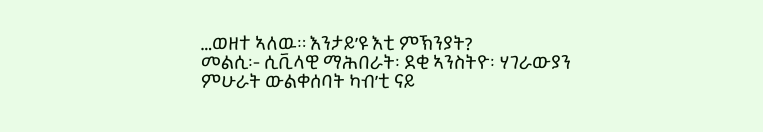…ወዘተ ኣለዉ። እንታይ’ዩ እቲ ምኽንያት?
መልሲ፡- ሲቪላዊ ማሕበራት፡ ደቂ ኣንስትዮ፡ ሃገራውያን ምሁራት ውልቀሰባት ካብ’ቲ ናይ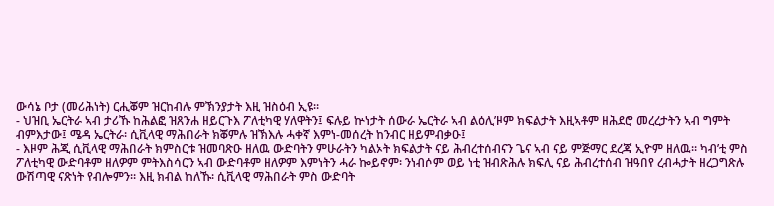ውሳኔ ቦታ (መሪሕነት) ርሒቖም ዝርከብሉ ምኽንያታት እዚ ዝስዕብ ኢዩ።
- ህዝቢ ኤርትራ ኣብ ታሪኹ ከሕልፎ ዝጸንሐ ዘይርጉእ ፖለቲካዊ ሃለዋትን፤ ፍሉይ ኵነታት ሰውራ ኤርትራ ኣብ ልዕሊ’ዞም ክፍልታት እዚኣቶም ዘሕደሮ መረረታትን ኣብ ግምት ብምእታው፤ ሜዳ ኤርትራ፡ ሲቪላዊ ማሕበራት ክቖምሉ ዝኽእሉ ሓቀኛ እምነ-መሰረት ከንብር ዘይምብቃዑ፤
- እዞም ሕጂ ሲቪላዊ ማሕበራት ክምስርቱ ዝመባጽዑ ዘለዉ ውድባትን ምሁራትን ካልኦት ክፍልታት ናይ ሕብረተሰብናን ጌና ኣብ ናይ ምጅማር ደረጃ ኢዮም ዘለዉ። ካብ’ቲ ምስ ፖለቲካዊ ውድባቶም ዘለዎም ምትእስሳርን ኣብ ውድባቶም ዘለዎም እምነትን ሓራ ኰይኖም፡ ንነብሶም ወይ ነቲ ዝብጽሕሉ ክፍሊ ናይ ሕብረተሰብ ዝዓበየ ረብሓታት ዘረጋግጽሉ ውሽጣዊ ናጽነት የብሎምን። እዚ ክብል ከለኹ፡ ሲቪላዊ ማሕበራት ምስ ውድባት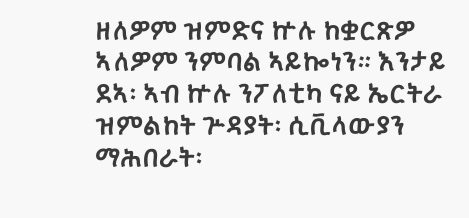ዘለዎም ዝምድና ኵሉ ከቋርጽዎ ኣለዎም ንምባል ኣይኰነን። እንታይ ደኣ፡ ኣብ ኵሉ ንፖለቲካ ናይ ኤርትራ ዝምልከት ጕዳያት፡ ሲቪላውያን ማሕበራት፡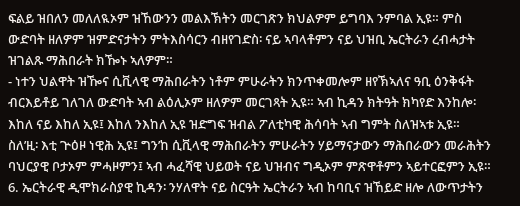ፍልይ ዝበለን መለለዪኦም ዝኸውንን መልእኽትን መርገጽን ክህልዎም ይግባእ ንምባል ኢዩ። ምስ ውድባት ዘለዎም ዝምድናታትን ምትእስሳርን ብዘየገድስ፡ ናይ ኣባላቶምን ናይ ህዝቢ ኤርትራን ረብሓታት ዝገልጹ ማሕበራት ክዀኑ ኣለዎም።
- ነተን ህልዋት ዝዀና ሲቪላዊ ማሕበራትን ነቶም ምሁራትን ክንጥቀመሎም ዘየኽኣለና ዓቢ ዕንቅፋት ብርእይቶይ ገለገለ ውድባት ኣብ ልዕሊኦም ዘለዎም መርገጻት ኢዩ። ኣብ ኪዳን ክትዓት ክካየድ እንከሎ፡ እከለ ናይ እከለ ኢዩ፤ እከለ ንእከለ ኢዩ ዝድግፍ ዝብል ፖለቲካዊ ሕሳባት ኣብ ግምት ስለዝኣቱ ኢዩ። ስለ’ዚ፡ እቲ ጕዕዞ ነዊሕ ኢዩ፤ ግን’ከ ሲቪላዊ ማሕበራትን ምሁራትን ሃይማናታውን ማሕበራውን መራሕትን ባህርያዊ ቦታኦም ምሓዞምን፤ ኣብ ሓፈሻዊ ህይወት ናይ ህዝብና ግዲኦም ምጽዋቶምን ኣይተርፎምን ኢዩ።
6. ኤርትራዊ ዲሞክራስያዊ ኪዳን፡ ንሃለዋት ናይ ስርዓት ኤርትራን ኣብ ከባቢና ዝኸይድ ዘሎ ለውጥታትን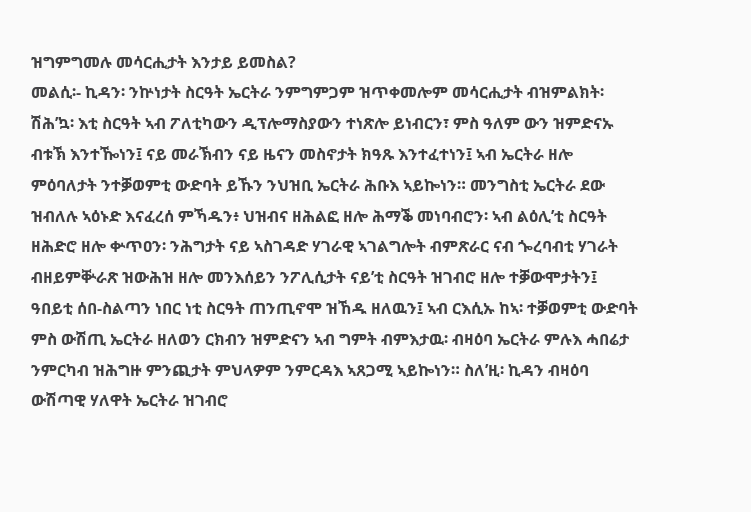ዝግምግመሉ መሳርሒታት እንታይ ይመስል?
መልሲ፡- ኪዳን፡ ንኵነታት ስርዓት ኤርትራ ንምግምጋም ዝጥቀመሎም መሳርሒታት ብዝምልክት፡ ሽሕ’ኳ፡ እቲ ስርዓት ኣብ ፖለቲካውን ዲፕሎማስያውን ተነጽሎ ይነብርን፣ ምስ ዓለም ውን ዝምድናኡ ብቱኽ እንተዀነን፤ ናይ መራኽብን ናይ ዜናን መስኖታት ክዓጹ እንተፈተነን፤ ኣብ ኤርትራ ዘሎ ምዕባለታት ንተቓወምቲ ውድባት ይኹን ንህዝቢ ኤርትራ ሕቡእ ኣይኰነን። መንግስቲ ኤርትራ ደው ዝብለሉ ኣዕኑድ እናፈረሰ ምኻዱን፥ ህዝብና ዘሕልፎ ዘሎ ሕማቕ መነባብሮን፡ ኣብ ልዕሊ’ቲ ስርዓት ዘሕድሮ ዘሎ ቍጥዐን፡ ንሕግታት ናይ ኣስገዳድ ሃገራዊ ኣገልግሎት ብምጽራር ናብ ጐረባብቲ ሃገራት ብዘይምቝራጽ ዝውሕዝ ዘሎ መንእሰይን ንፖሊሲታት ናይ’ቲ ስርዓት ዝገብሮ ዘሎ ተቓውሞታትን፤ ዓበይቲ ሰበ-ስልጣን ነበር ነቲ ስርዓት ጠንጢኖሞ ዝኸዱ ዘለዉን፤ ኣብ ርእሲኡ ከኣ፡ ተቓወምቲ ውድባት ምስ ውሽጢ ኤርትራ ዘለወን ርክብን ዝምድናን ኣብ ግምት ብምእታዉ፡ ብዛዕባ ኤርትራ ምሉእ ሓበሬታ ንምርካብ ዝሕግዙ ምንጪታት ምህላዎም ንምርዳእ ኣጸጋሚ ኣይኰነን። ስለ’ዚ፡ ኪዳን ብዛዕባ ውሽጣዊ ሃለዋት ኤርትራ ዝገብሮ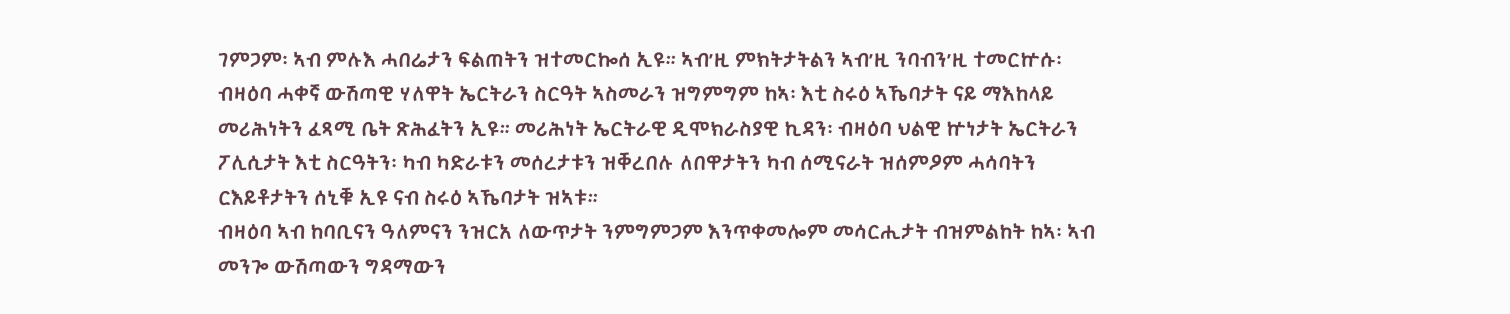ገምጋም፡ ኣብ ምሉእ ሓበሬታን ፍልጠትን ዝተመርኰሰ ኢዩ። ኣብ’ዚ ምክትታትልን ኣብ’ዚ ንባብን’ዚ ተመርኵሱ፡ ብዛዕባ ሓቀኛ ውሽጣዊ ሃለዋት ኤርትራን ስርዓት ኣስመራን ዝግምግም ከኣ፡ እቲ ስሩዕ ኣኼባታት ናይ ማእከላይ መሪሕነትን ፈጻሚ ቤት ጽሕፈትን ኢዩ። መሪሕነት ኤርትራዊ ዲሞክራስያዊ ኪዳን፡ ብዛዕባ ህልዊ ኵነታት ኤርትራን ፖሊሲታት እቲ ስርዓትን፡ ካብ ካድራቱን መሰረታቱን ዝቐረበሉ ለበዋታትን ካብ ሰሚናራት ዝሰምዖም ሓሳባትን ርእይቶታትን ሰኒቑ ኢዩ ናብ ስሩዕ ኣኼባታት ዝኣቱ።
ብዛዕባ ኣብ ከባቢናን ዓለምናን ንዝርአ ለውጥታት ንምግምጋም እንጥቀመሎም መሳርሒታት ብዝምልከት ከኣ፡ ኣብ መንጐ ውሽጣውን ግዳማውን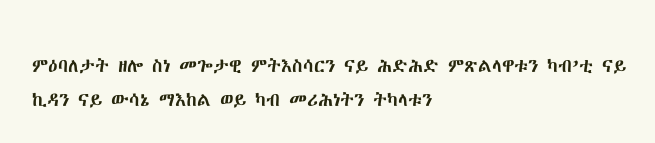ምዕባለታት ዘሎ ስነ መጐታዊ ምትእስሳርን ናይ ሕድሕድ ምጽልላዋቱን ካብ’ቲ ናይ ኪዳን ናይ ውሳኔ ማእከል ወይ ካብ መሪሕነትን ትካላቱን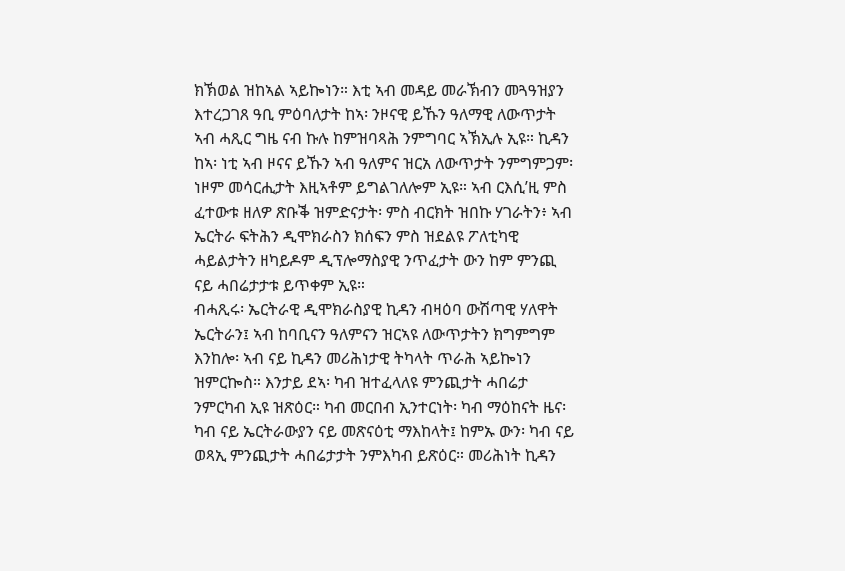ክኽወል ዝከኣል ኣይኰነን። እቲ ኣብ መዳይ መራኽብን መጓዓዝያን እተረጋገጸ ዓቢ ምዕባለታት ከኣ፡ ንዞናዊ ይኹን ዓለማዊ ለውጥታት ኣብ ሓጺር ግዜ ናብ ኩሉ ከምዝባጻሕ ንምግባር ኣኽኢሉ ኢዩ። ኪዳን ከኣ፡ ነቲ ኣብ ዞናና ይኹን ኣብ ዓለምና ዝርአ ለውጥታት ንምግምጋም፡ ነዞም መሳርሒታት እዚኣቶም ይግልገለሎም ኢዩ። ኣብ ርእሲ’ዚ ምስ ፈተውቱ ዘለዎ ጽቡቕ ዝምድናታት፡ ምስ ብርክት ዝበኩ ሃገራትን፥ ኣብ ኤርትራ ፍትሕን ዲሞክራስን ክሰፍን ምስ ዝደልዩ ፖለቲካዊ ሓይልታትን ዘካይዶም ዲፕሎማስያዊ ንጥፈታት ውን ከም ምንጪ ናይ ሓበሬታታቱ ይጥቀም ኢዩ።
ብሓጺሩ፡ ኤርትራዊ ዲሞክራስያዊ ኪዳን ብዛዕባ ውሽጣዊ ሃለዋት ኤርትራን፤ ኣብ ከባቢናን ዓለምናን ዝርኣዩ ለውጥታትን ክግምግም እንከሎ፡ ኣብ ናይ ኪዳን መሪሕነታዊ ትካላት ጥራሕ ኣይኰነን ዝምርኰስ። እንታይ ደኣ፡ ካብ ዝተፈላለዩ ምንጪታት ሓበሬታ ንምርካብ ኢዩ ዝጽዕር። ካብ መርበብ ኢንተርነት፡ ካብ ማዕከናት ዜና፡ ካብ ናይ ኤርትራውያን ናይ መጽናዕቲ ማእከላት፤ ከምኡ ውን፡ ካብ ናይ ወጻኢ ምንጪታት ሓበሬታታት ንምእካብ ይጽዕር። መሪሕነት ኪዳን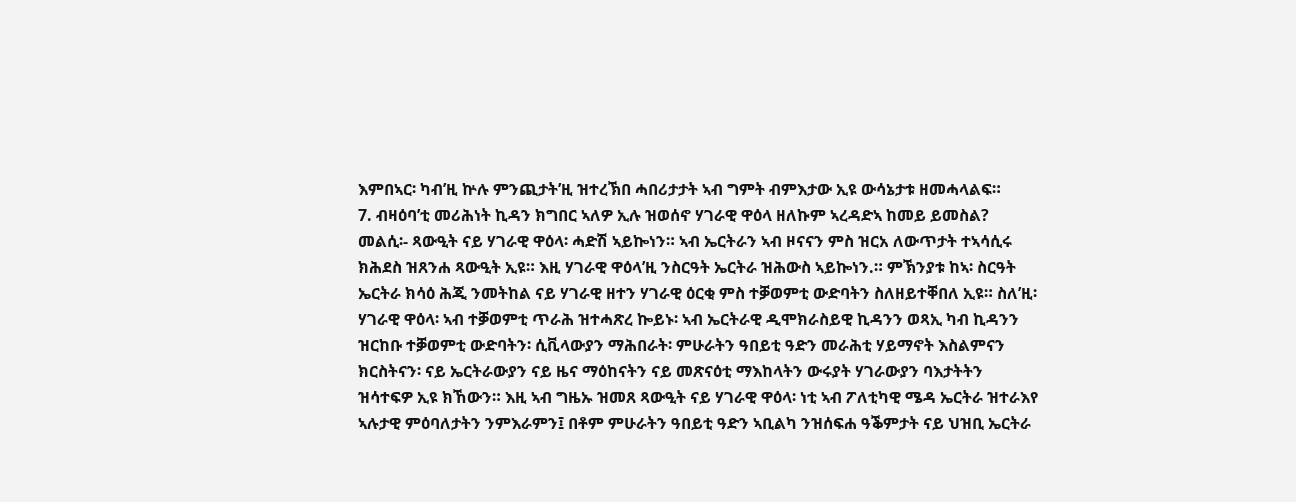እምበኣር፡ ካብ’ዚ ኵሉ ምንጪታት’ዚ ዝተረኽበ ሓበሪታታት ኣብ ግምት ብምእታው ኢዩ ውሳኔታቱ ዘመሓላልፍ።
7. ብዛዕባ’ቲ መሪሕነት ኪዳን ክግበር ኣለዎ ኢሉ ዝወሰኖ ሃገራዊ ዋዕላ ዘለኩም ኣረዳድኣ ከመይ ይመስል?
መልሲ፡- ጻውዒት ናይ ሃገራዊ ዋዕላ፡ ሓድሽ ኣይኰነን። ኣብ ኤርትራን ኣብ ዞናናን ምስ ዝርአ ለውጥታት ተኣሳሲሩ ክሕደስ ዝጸንሐ ጻውዒት ኢዩ። እዚ ሃገራዊ ዋዕላ’ዚ ንስርዓት ኤርትራ ዝሕውስ ኣይኰነን.። ምኽንያቱ ከኣ፡ ስርዓት ኤርትራ ክሳዕ ሕጂ ንመትከል ናይ ሃገራዊ ዘተን ሃገራዊ ዕርቂ ምስ ተቓወምቲ ውድባትን ስለዘይተቐበለ ኢዩ። ስለ’ዚ፡ ሃገራዊ ዋዕላ፡ ኣብ ተቓወምቲ ጥራሕ ዝተሓጽረ ኰይኑ፡ ኣብ ኤርትራዊ ዲሞክራስይዊ ኪዳንን ወጻኢ ካብ ኪዳንን ዝርከቡ ተቓወምቲ ውድባትን፡ ሲቪላውያን ማሕበራት፡ ምሁራትን ዓበይቲ ዓድን መራሕቲ ሃይማኖት እስልምናን ክርስትናን፡ ናይ ኤርትራውያን ናይ ዜና ማዕከናትን ናይ መጽናዕቲ ማእከላትን ውሩያት ሃገራውያን ባእታትትን ዝሳተፍዎ ኢዩ ክኸውን። እዚ ኣብ ግዜኡ ዝመጸ ጻውዒት ናይ ሃገራዊ ዋዕላ፡ ነቲ ኣብ ፖለቲካዊ ሜዳ ኤርትራ ዝተራእየ ኣሉታዊ ምዕባለታትን ንምእራምን፤ በቶም ምሁራትን ዓበይቲ ዓድን ኣቢልካ ንዝሰፍሐ ዓቕምታት ናይ ህዝቢ ኤርትራ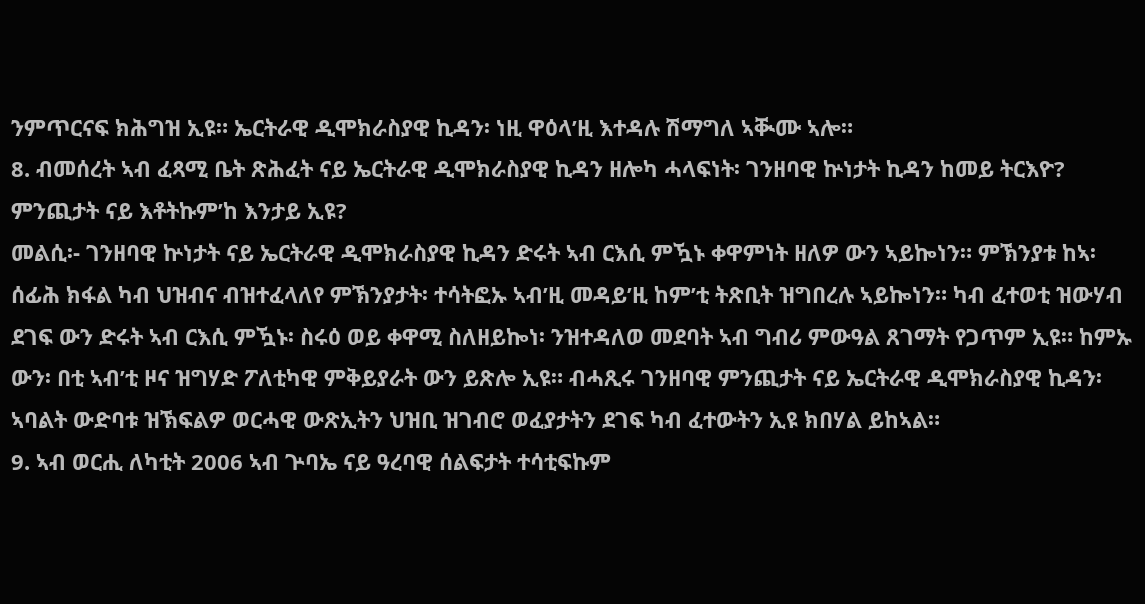ንምጥርናፍ ክሕግዝ ኢዩ። ኤርትራዊ ዲሞክራስያዊ ኪዳን፡ ነዚ ዋዕላ’ዚ እተዳሉ ሽማግለ ኣቚሙ ኣሎ።
8. ብመሰረት ኣብ ፈጻሚ ቤት ጽሕፈት ናይ ኤርትራዊ ዲሞክራስያዊ ኪዳን ዘሎካ ሓላፍነት፡ ገንዘባዊ ኵነታት ኪዳን ከመይ ትርእዮ? ምንጪታት ናይ እቶትኩም’ከ እንታይ ኢዩ?
መልሲ፡- ገንዘባዊ ኵነታት ናይ ኤርትራዊ ዲሞክራስያዊ ኪዳን ድሩት ኣብ ርእሲ ምዃኑ ቀዋምነት ዘለዎ ውን ኣይኰነን። ምኽንያቱ ከኣ፡ ሰፊሕ ክፋል ካብ ህዝብና ብዝተፈላለየ ምኽንያታት፡ ተሳትፎኡ ኣብ’ዚ መዳይ’ዚ ከም’ቲ ትጽቢት ዝግበረሉ ኣይኰነን። ካብ ፈተወቲ ዝውሃብ ደገፍ ውን ድሩት ኣብ ርእሲ ምዃኑ፡ ስሩዕ ወይ ቀዋሚ ስለዘይኰነ፡ ንዝተዳለወ መደባት ኣብ ግብሪ ምውዓል ጸገማት የጋጥም ኢዩ። ከምኡ ውን፡ በቲ ኣብ’ቲ ዞና ዝግሃድ ፖለቲካዊ ምቅይያራት ውን ይጽሎ ኢዩ። ብሓጺሩ ገንዘባዊ ምንጪታት ናይ ኤርትራዊ ዲሞክራስያዊ ኪዳን፡ ኣባልት ውድባቱ ዝኽፍልዎ ወርሓዊ ውጽኢትን ህዝቢ ዝገብሮ ወፈያታትን ደገፍ ካብ ፈተውትን ኢዩ ክበሃል ይከኣል።
9. ኣብ ወርሒ ለካቲት 2006 ኣብ ጕባኤ ናይ ዓረባዊ ሰልፍታት ተሳቲፍኩም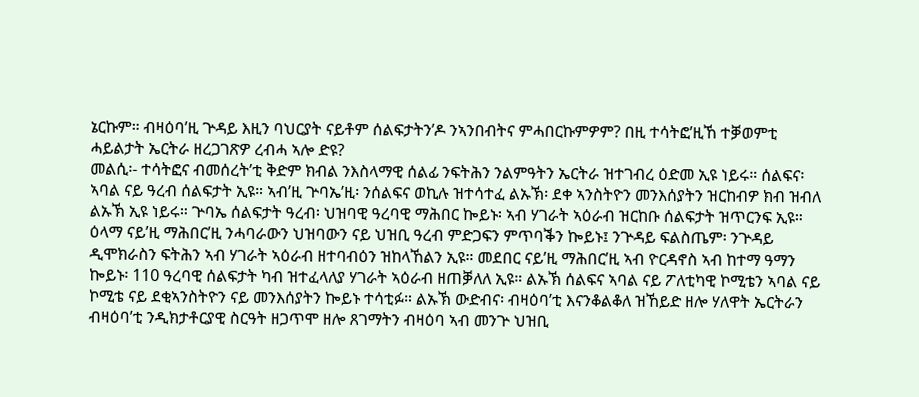ኔርኩም። ብዛዕባ’ዚ ጕዳይ እዚን ባህርያት ናይቶም ሰልፍታትን’ዶ ንኣንበብትና ምሓበርኩምዎም? በዚ ተሳትፎ’ዚኸ ተቓወምቲ ሓይልታት ኤርትራ ዘረጋገጽዎ ረብሓ ኣሎ ድዩ?
መልሲ፡- ተሳትፎና ብመሰረት’ቲ ቅድም ክብል ንእስላማዊ ሰልፊ ንፍትሕን ንልምዓትን ኤርትራ ዝተገብረ ዕድመ ኢዩ ነይሩ። ሰልፍና፡ ኣባል ናይ ዓረብ ሰልፍታት ኢዩ። ኣብ’ዚ ጕባኤ’ዚ፡ ንሰልፍና ወኪሉ ዝተሳተፈ ልኡኽ፡ ደቀ ኣንስትዮን መንእሰያትን ዝርከብዎ ክብ ዝብለ ልኡኽ ኢዩ ነይሩ። ጕባኤ ሰልፍታት ዓረብ፡ ህዝባዊ ዓረባዊ ማሕበር ኰይኑ፡ ኣብ ሃገራት ኣዕራብ ዝርከቡ ሰልፍታት ዝጥርንፍ ኢዩ። ዕላማ ናይ’ዚ ማሕበር’ዚ ንሓባራውን ህዝባውን ናይ ህዝቢ ዓረብ ምድጋፍን ምጥባቕን ኰይኑ፤ ንጕዳይ ፍልስጤም፡ ንጕዳይ ዲሞክራስን ፍትሕን ኣብ ሃገራት ኣዕራብ ዘተባብዕን ዝከላኸልን ኢዩ። መደበር ናይ’ዚ ማሕበር’ዚ ኣብ ዮርዳኖስ ኣብ ከተማ ዓማን ኰይኑ፡ 110 ዓረባዊ ሰልፍታት ካብ ዝተፈላለያ ሃገራት ኣዕራብ ዘጠቓለለ ኢዩ። ልኡኽ ሰልፍና ኣባል ናይ ፖለቲካዊ ኮሚቴን ኣባል ናይ ኮሚቴ ናይ ደቂኣንስትዮን ናይ መንእሰያትን ኰይኑ ተሳቲፉ። ልኡኽ ውድብና፡ ብዛዕባ’ቲ እናንቆልቆለ ዝኸይድ ዘሎ ሃለዋት ኤርትራን ብዛዕባ’ቲ ንዲክታቶርያዊ ስርዓት ዘጋጥሞ ዘሎ ጸገማትን ብዛዕባ ኣብ መንጕ ህዝቢ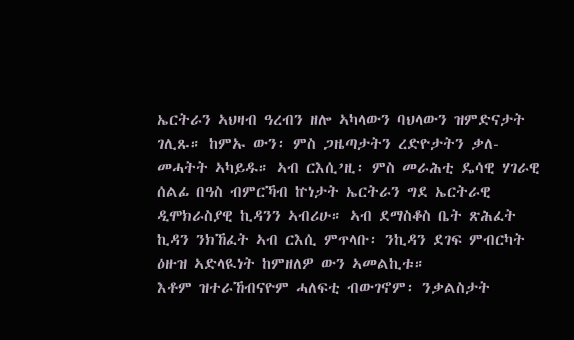ኤርትራን ኣህዛብ ዓረብን ዘሎ ኣካላውን ባህላውን ዝምድናታት ገሊጹ። ከምኡ ውን፡ ምስ ጋዜጣታትን ረድዮታትን ቃለ-መሓትት ኣካይዱ። ኣብ ርእሲ’ዚ፡ ምስ መራሕቲ ዴሳዊ ሃገራዊ ሰልፊ በዓስ ብምርኻብ ኵነታት ኤርትራን ግደ ኤርትራዊ ዲሞክራስያዊ ኪዳንን ኣብሪሁ። ኣብ ደማስቆስ ቤት ጽሕፈት ኪዳን ንክኸፈት ኣብ ርእሲ ምጥላቡ፡ ንኪዳን ደገፍ ምብርካት ዕዙዝ ኣድላዪነት ከምዘለዎ ውን ኣመልኪቱ።
እቶም ዝተራኸብናዮም ሓለፍቲ ብውገኖም፡ ንቃልስታት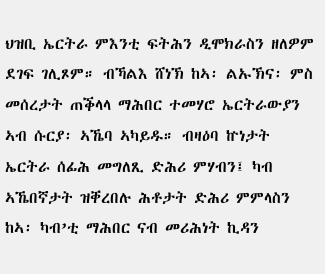ህዝቢ ኤርትራ ምእንቲ ፍትሕን ዲሞክራስን ዘለዎም ደገፍ ገሊጾም። ብኻልእ ሸነኽ ከኣ፡ ልኡኽና፡ ምስ መሰረታት ጠቕላላ ማሕበር ተመሃሮ ኤርትራውያን ኣብ ሱርያ፡ ኣኼባ ኣካይዱ። ብዛዕባ ኵነታት ኤርትራ ሰፊሕ መግለጺ ድሕሪ ምሃብን፤ ካብ ኣኼበኛታት ዝቐረበሉ ሕቶታት ድሕሪ ምምላስን ከኣ፡ ካብ’ቲ ማሕበር ናብ መሪሕነት ኪዳን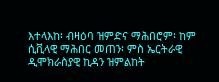እተላእከ፡ ብዛዕባ ዝምድና ማሕበሮም፡ ከም ሲቪላዊ ማሕበር መጠን፡ ምስ ኤርትራዊ ዲሞክራስያዊ ኪዳን ዝምልከት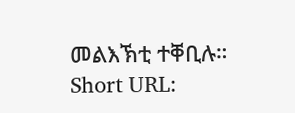መልእኽቲ ተቐቢሉ።
Short URL: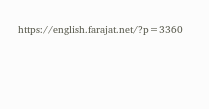https://english.farajat.net/?p=3360